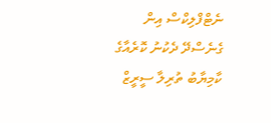ނެޓްފްލިކްސް އިން ގެނެސްދޭ ދެކުނު ކޮރެއާގެ ކާމިޔާބު ތުރިލާ ސީރީޒް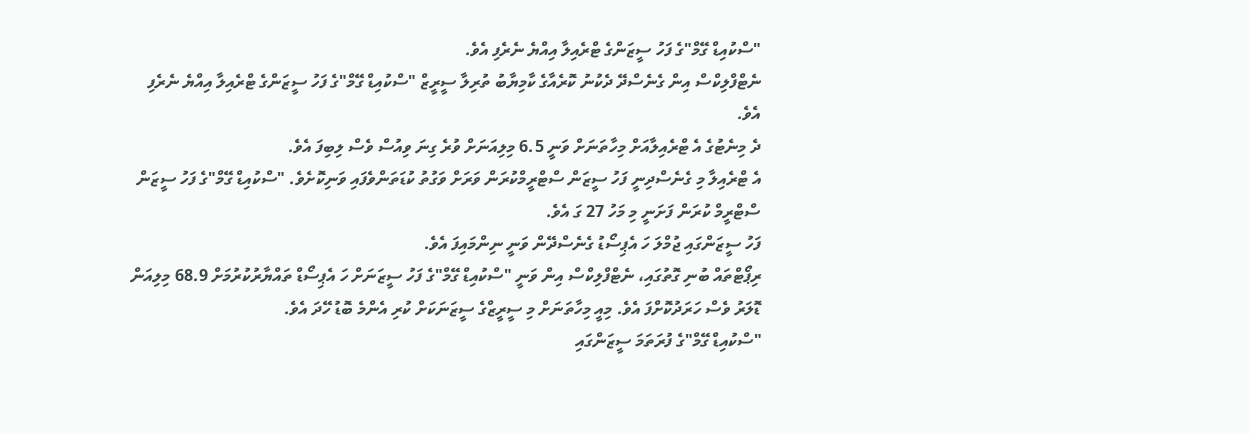"ސްކުއިޑް ގޭމް"ގެ ފަހު ސީޒަންގެ ޓްރެއިލާ އިއްޔެ ނެރެފި އެވެ.
ނެޓްފްލިކްސް އިން ގެނެސްދޭ ދެކުނު ކޮރެއާގެ ކާމިޔާބު ތުރިލާ ސީރީޒް "ސްކުއިޑް ގޭމް"ގެ ފަހު ސީޒަންގެ ޓްރެއިލާ އިއްޔެ ނެރެފި އެވެ.
ދެ މިނެޓުގެ އެ ޓްރެއިލާއަށް މިހާތަނަށް ވަނީ 6.5 މިލިއަނަށް ވުރެ ގިނަ ވިއުސް ވެސް ލިބިފަ އެވެ.
އެ ޓްރެއިލާ މި ގެނެސްދިނީ ފަހު ސީޒަން ސްޓްރީމްކުރަން ވަރަށް ވަގުތު ކުޑަތަންވެފައި ވަނިކޮށެވެ. "ސްކުއިޑް ގޭމް"ގެ ފަހު ސީޒަން ސްޓްރީމް ކުރަން ފަށަނީ މި މަހު 27 ގަ އެވެ.
ފަހު ސީޒަންގައި ޖުމްލަ ހަ އެޕިސޯޑު ގެނެސްދޭން ވަނީ ނިންމައިފަ އެވެ.
ރިޕޯޓްތައް ބުނި ގޮތުގައި، ނެޓްފްލިކްސް އިން ވަނީ "ސްކުއިޑް ގޭމް"ގެ ފަހު ސީޒަނަށް ހަ އެޕިސޯޑް ތައްޔާރުކުރުމަށް 68.9 މިލިއަން ޑޮލަރު ވެސް ހަރަދުކޮށްފަ އެވެ. މިއީ މިހާތަނަށް މި ސީރީޒްގެ ސީޒަނަކަށް ކުރި އެންމެ ބޮޑު ހޭދަ އެވެ.
"ސްކުއިޑް ގޭމް"ގެ ފުރަތަމަ ސީޒަންގައި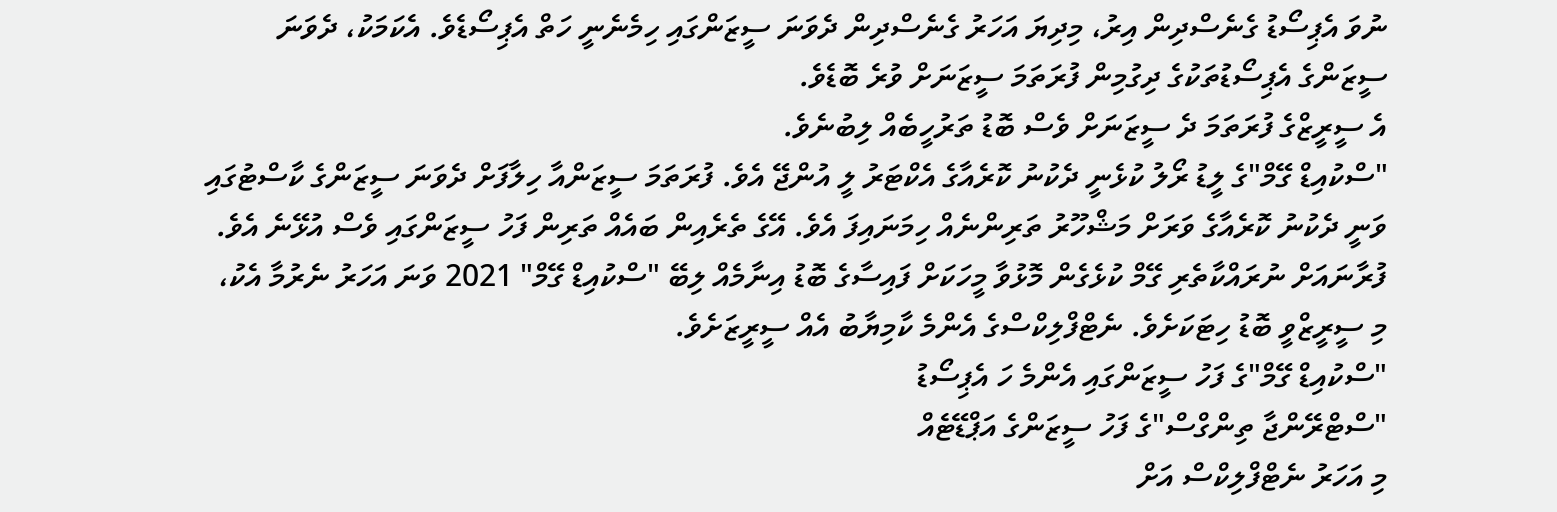ނުވަ އެޕިސޯޑު ގެނެސްދިން އިރު، މިދިޔަ އަހަރު ގެނެސްދިން ދެވަނަ ސީޒަންގައި ހިމެނެނީ ހަތް އެޕިސޯޑެވެ. އެކަމަކު، ދެވަނަ ސީޒަންގެ އެޕިސޯޑުތަކުގެ ދިގުމިން ފުރަތަމަ ސީޒަނަށް ވުރެ ބޮޑެވެ.
އެ ސީރީޒްގެ ފުރަތަމަ ދެ ސީޒަނަށް ވެސް ބޮޑު ތަރުހީބެއް ލިބުނެވެ.
"ސްކުއިޑް ގޭމް"ގެ ލީޑު ރޯލު ކުޅެނީ ދެކުނު ކޮރެއާގެ އެކްޓަރު ލީ އުންޖޭ އެވެ. ފުރަތަމަ ސީޒަންއާ ހިލާފަށް ދެވަނަ ސީޒަންގެ ކާސްޓުގައި ވަނީ ދެކުނު ކޮރެއާގެ ވަރަށް މަޝްހޫރު ތަރިންނެއް ހިމަނައިފަ އެވެ. އޭގެ ތެރެއިން ބައެއް ތަރިން ފަހު ސީޒަންގައި ވެސް އުޅޭނެ އެވެ.
ފުރާނައަށް ނުރައްކާތެރި ގޭމް ކުޅެގެން މޮޅުވާ މީހަކަށް ފައިސާގެ ބޮޑު އިނާމެއް ލިބޭ "ސްކުއިޑް ގޭމް" 2021 ވަނަ އަހަރު ނެރުމާ އެކު، މި ސީރީޒްވީ ބޮޑު ހިޓަކަށެވެ. ނެޓްފްލިކްސްގެ އެންމެ ކާމިޔާބު އެއް ސީރީޒަށެވެ.
"ސްކުއިޑް ގޭމް"ގެ ފަހު ސީޒަންގައި އެންމެ ހަ އެޕިސޯޑު
"ސްޓްރޭންޖާ ތިންގްސް"ގެ ފަހު ސީޒަންގެ އަޕްޑޭޓެއް
މި އަހަރު ނެޓްފްލިކްސް އަށް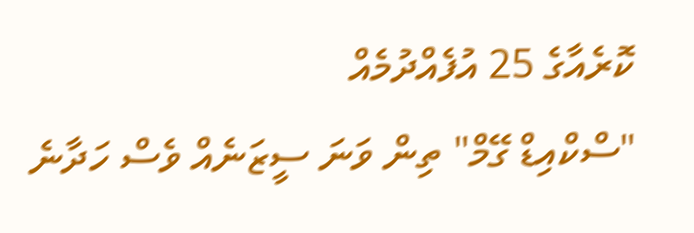ކޮރެއާގެ 25 އުފެއްދުމެއް
"ސްކްއިޑް ގޭމް" ތިން ވަނަ ސީޒަނެއް ވެސް ހަދާނެ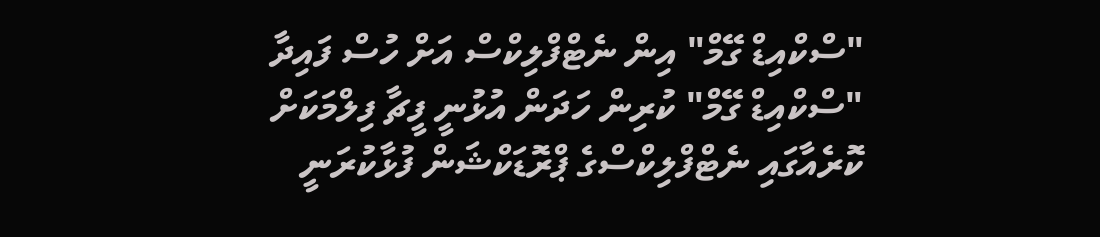"ސްކްއިޑް ގޭމް" އިން ނެޓްފްލިކްސް އަށް ހުސް ފައިދާ
"ސްކްއިޑް ގޭމް" ކުރިން ހަދަން އުޅުނީ ފީޗާ ފިލްމަކަށް
ކޮރެއާގައި ނެޓްފްލިކްސްގެ ޕްރޮޑަކްޝަން ފުޅާކުރަނީ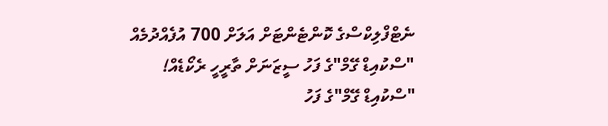ނެޓްފްލިކްސްގެ ކޮންޓެންޓަށް އަލަށް 700 އުފެއްދުމެއް
"ސްކުއިޑް ގޭމް"ގެ ފަހު ސީޒަނަށް ތާރީހީ ރެކޯޑެއް!
"ސްކުއިޑް ގޭމް"ގެ ފަހު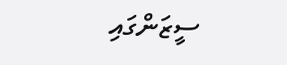ސީޒަންގައި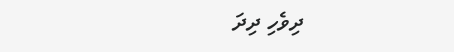ދިވެހި ދިދަ